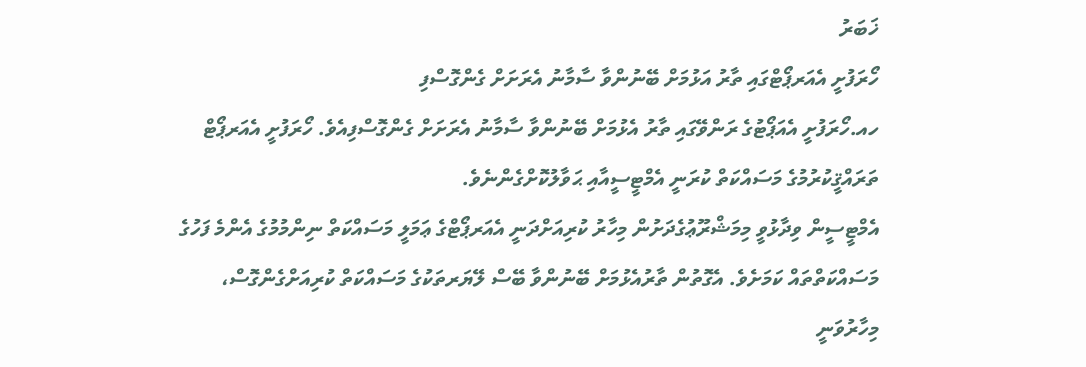ޚަބަރު
ހޯރަފުށީ އެއަރޕޯޓްގައި ތާރު އަޅުމަށް ބޭނުންވާ ސާމާނު އެރަށަށް ގެންގޮސްފި
ހއ.ހޯރަފުށީ އެއަޕޯޓުގެ ރަންވޭގައި ތާރު އެޅުމަށް ބޭނުންވާ ސާމާނު އެރަށަށް ގެންގޮސްފިއެވެ. ހޯރަފުށީ އެއަރޕޯޓް ތަރައްޤީކުރުމުގެ މަސައްކަތް ކުރަނީ އެމްޓީސީއާއި ޙަވާލުކޮށްގެންނެވެ.
އެމްޓީސީން ވިދާޅުވީ މިމަޝްރޫޢުގެދަށުން މިހާރު ކުރިއަށްދަނީ އެއަރޕޯޓްގެ ޢަމަލީ މަސައްކަތް ނިންމުމުގެ އެންމެ ފަހުގެ މަސައްކަތްތައް ކަމަށެވެ. އެގޮތުން ތާރުއެޅުމަށް ބޭނުންވާ ބޭސް ލޭޔަރތަކުގެ މަސައްކަތް ކުރިއަށްގެންގޮސް، މިހާރުވަނީ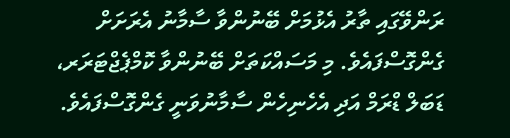ރަންވޭގައި ތާރު އެޅުމަށް ބޭނުންވާ ސާމާނު އެރަށަށް ގެންގޮސްފައެވެ. މި މަސައްކަތަށް ބޭނުންވާ ކޮމްޕެޖްޓަރަރ، ޑަބަލް ޑްރަމް އަދި އެހެނިހެން ސާމާނުވަނީ ގެންގޮސްފައެވެ.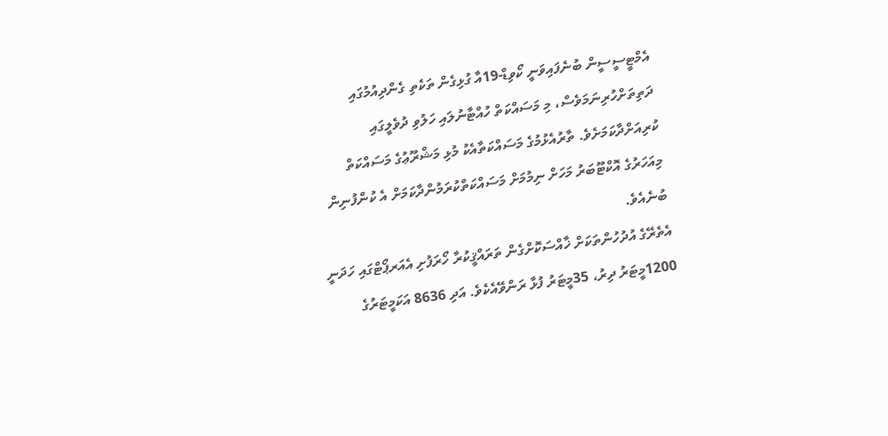އެމްޓީސީސީން ބުނެފައިވަނީ ކޯވިޑް-19އާ ގުޅިގެން ތަކެތި ގެންދިއުމުގައި ދަތިތަށްހުރިނަމަވެސް، މި މަސައްކަތް ހުއްޓާނުލައި ހަލުވި ދުވެލީގައި ކުރިއަށްދާކަމަށެވެ. ތާރުއެޅުމުގެ މަސައްކަތާއެކު މުޅި މަޝްރޫޢުގެ މަސައްކަތް މިއަހަރުގެ އޮކްޓޫބަރު މަހަށް ނިމުމަށް މަސައްކަތްކުރަމުންދާކަމަށް އެ ކުންފުނިން ބުނެއެވެ.
އެތެރޭގެ އުދުހުންތަކަށް ޚާއްސަކޮށްގެން ތަރައްޤީކުރާ ހޯރަފުށި އެއަރޕޯޓްގައި ހަދަނީ 1200މީޓަރު ދިރު، 35މީޓަރު ފުޅާ ރަންވޭއެކެވެ. އަދި 8636 އަކަމީޓަރުގެ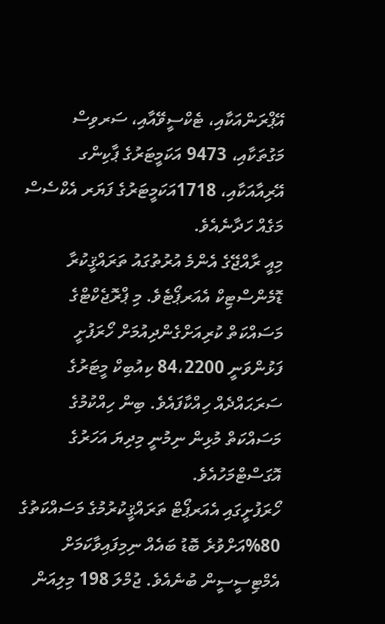އޭޕްރަންއަކާއި، ޓެކްސީވޭއާއި، ސަރވިސް މަގުތަކާއި، 9473 އަކަމީޓަރުގެ ޕާކިންގ އޭރިއާއަކާއި، 1718އަކަމީޓަރުގެ ފަޔަރ އެކްސެސް މަގެއް ހަދާނެއެވެ.
މިއީ ރާއްޖޭގެ އެންމެ އުރުތުގައު ތަރައްޤީކުރާ ޑޮމެންސްޓިކް އެއަރޕޯޓެވެ. މި ޕްރޮޖެކްޓްގެ މަސައްކަތް ކުރިއަށްގެންދިއުމަށް ހޯރަފުށީ ފަޅުންވަނީ 84،2200 ކިއުބިކް މީޓަރުގެ ސަރަޙައްދެއް ހިއްކާފައެވެ. ބިން ހިއްކުމުގެ މަސައްކަތް މުޅިން ނިމުނީ މިދިޔަ އަހަރުގެ އޮގަސްޓްމަހުއެވެ.
ހޯރަފުށީގައި އެއަރޕޯޓް ތަރައްޤީކުރުމުގެ މަސައްކަތުގެ 80%އަށްވުރެ ބޮޑު ބައެއް ނިމިފައިވާކަމަށް އެމްޓިސީސީން ބުނެއެވެ. ޖުމްލަ 198 މިލިއަން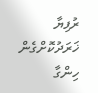ރުފިޔާ ޚަރަދުކޮށްގެން ހިންގާ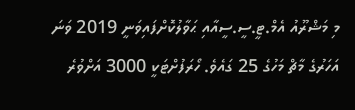މި މަޝްރޫއު އެމް.ޓީ.ސީ.ސީއާއި ޙަވާލުކޮށްފައިވަނީ 2019 ވަނަ އަހަރުގެ މާޗް މަހުގެ 25 ގައެވެ. ހޯރަފުށްޓަކީ 3000 އަށްވުރެ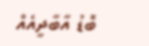ބޮޑު އާބާދީއެއް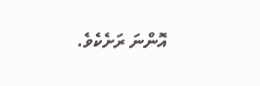އޮންނަ ރަށެކެވެ.